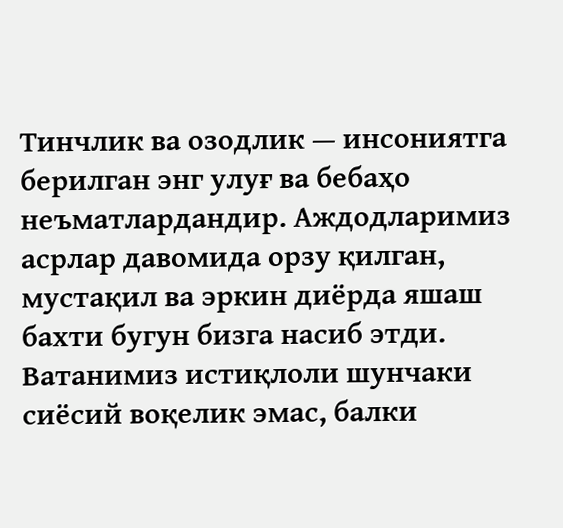Тинчлик ва озодлик — инсониятга берилган энг улуғ ва бебаҳо неъматлардандир. Аждодларимиз асрлар давомида орзу қилган, мустақил ва эркин диёрда яшаш бахти бугун бизга насиб этди. Ватанимиз истиқлоли шунчаки сиёсий воқелик эмас, балки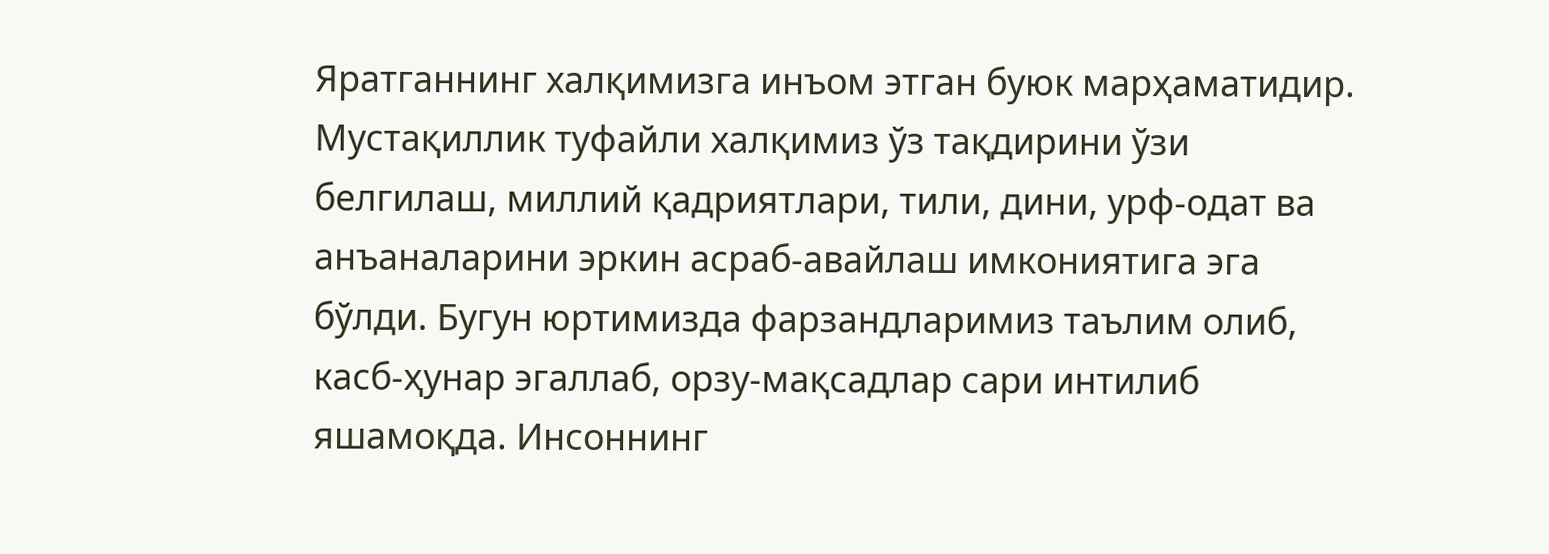Яратганнинг халқимизга инъом этган буюк марҳаматидир.
Мустақиллик туфайли халқимиз ўз тақдирини ўзи белгилаш, миллий қадриятлари, тили, дини, урф-одат ва анъаналарини эркин асраб-авайлаш имкониятига эга бўлди. Бугун юртимизда фарзандларимиз таълим олиб, касб-ҳунар эгаллаб, орзу-мақсадлар сари интилиб яшамоқда. Инсоннинг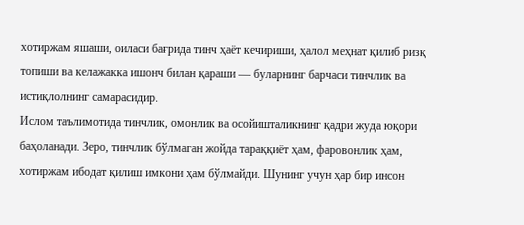хотиржам яшаши, оиласи бағрида тинч ҳаёт кечириши, ҳалол меҳнат қилиб ризқ топиши ва келажакка ишонч билан қараши — буларнинг барчаси тинчлик ва истиқлолнинг самарасидир.
Ислом таълимотида тинчлик, омонлик ва осойишталикнинг қадри жуда юқори баҳоланади. Зеро, тинчлик бўлмаган жойда тараққиёт ҳам, фаровонлик ҳам, хотиржам ибодат қилиш имкони ҳам бўлмайди. Шунинг учун ҳар бир инсон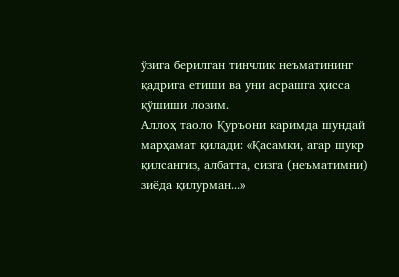ўзига берилган тинчлик неъматининг қадрига етиши ва уни асрашга ҳисса қўшиши лозим.
Аллоҳ таоло Қуръони каримда шундай марҳамат қилади: «Қасамки, агар шукр қилсангиз, албатта, сизга (неъматимни) зиёда қилурман...»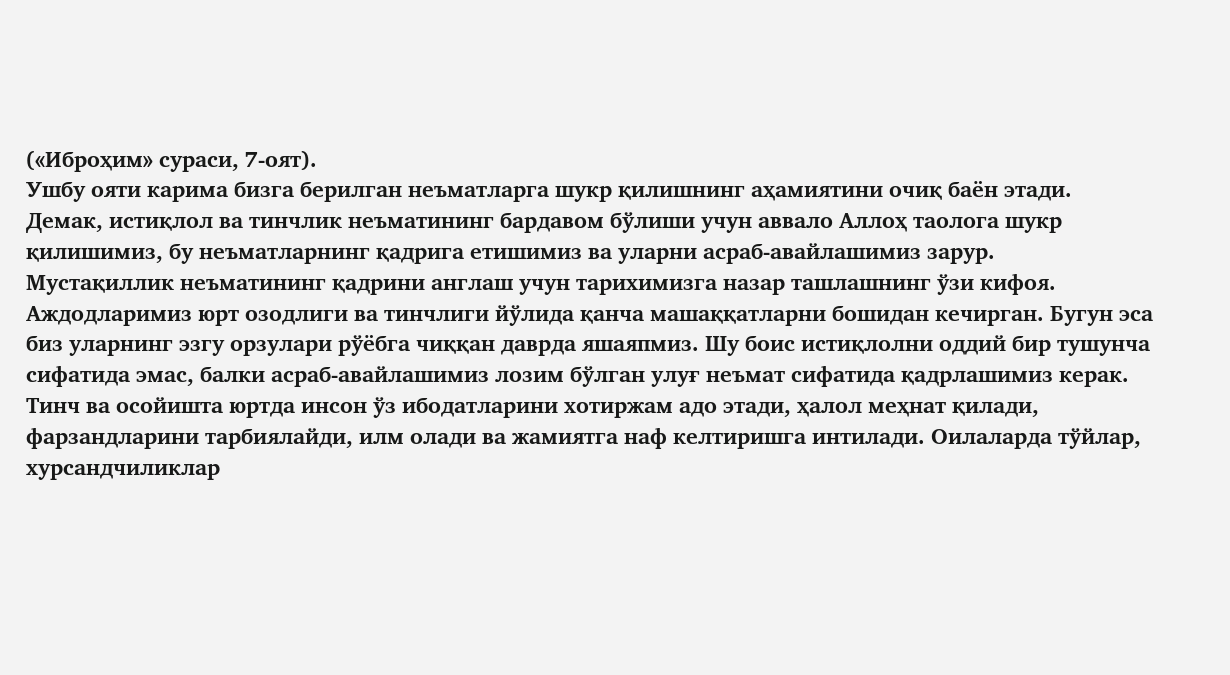(«Иброҳим» сураси, 7-оят).
Ушбу ояти карима бизга берилган неъматларга шукр қилишнинг аҳамиятини очиқ баён этади.
Демак, истиқлол ва тинчлик неъматининг бардавом бўлиши учун аввало Аллоҳ таолога шукр қилишимиз, бу неъматларнинг қадрига етишимиз ва уларни асраб-авайлашимиз зарур.
Мустақиллик неъматининг қадрини англаш учун тарихимизга назар ташлашнинг ўзи кифоя.
Аждодларимиз юрт озодлиги ва тинчлиги йўлида қанча машаққатларни бошидан кечирган. Бугун эса биз уларнинг эзгу орзулари рўёбга чиққан даврда яшаяпмиз. Шу боис истиқлолни оддий бир тушунча сифатида эмас, балки асраб-авайлашимиз лозим бўлган улуғ неъмат сифатида қадрлашимиз керак.
Тинч ва осойишта юртда инсон ўз ибодатларини хотиржам адо этади, ҳалол меҳнат қилади, фарзандларини тарбиялайди, илм олади ва жамиятга наф келтиришга интилади. Оилаларда тўйлар, хурсандчиликлар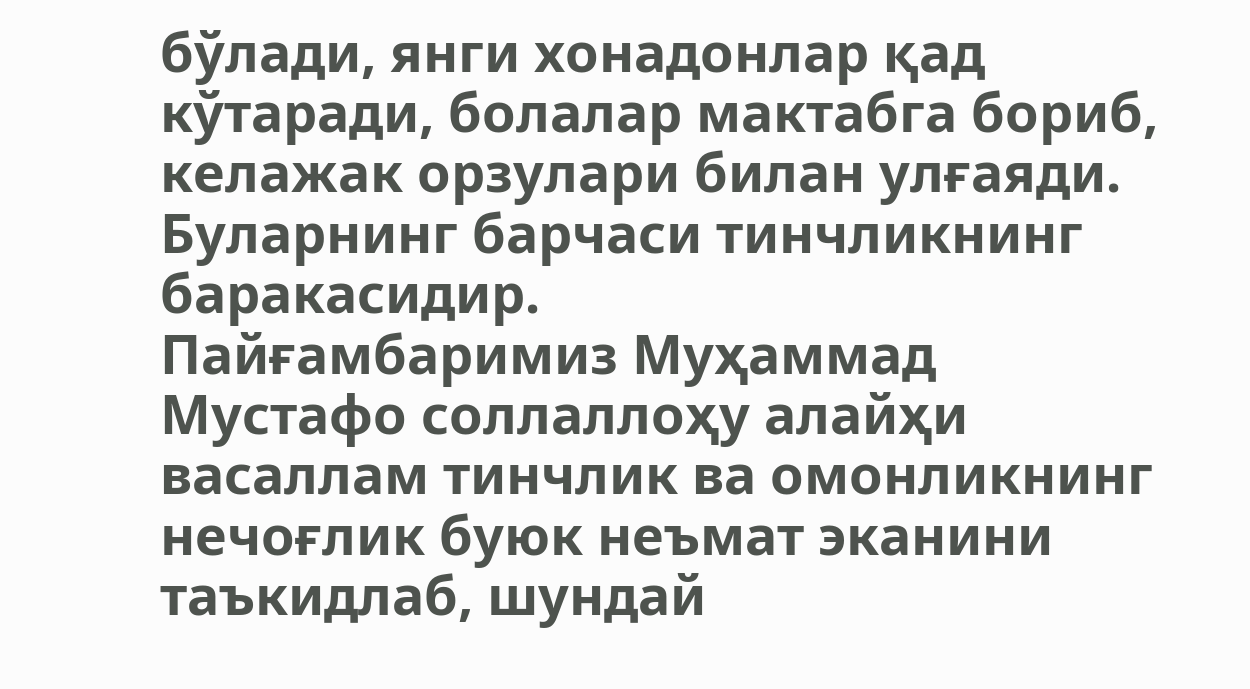бўлади, янги хонадонлар қад кўтаради, болалар мактабга бориб, келажак орзулари билан улғаяди. Буларнинг барчаси тинчликнинг баракасидир.
Пайғамбаримиз Муҳаммад Мустафо соллаллоҳу алайҳи васаллам тинчлик ва омонликнинг нечоғлик буюк неъмат эканини таъкидлаб, шундай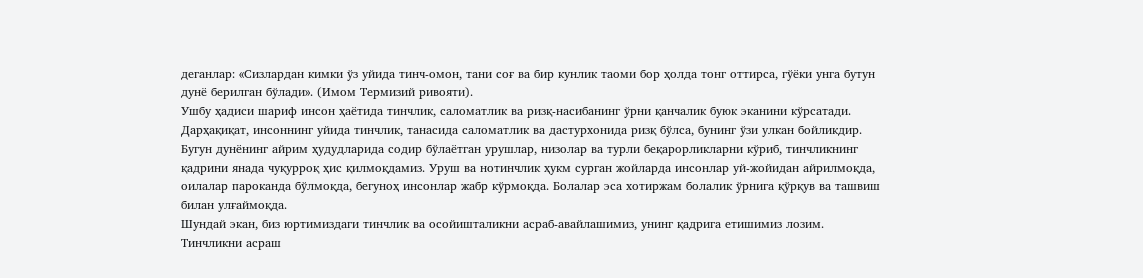деганлар: «Сизлардан кимки ўз уйида тинч-омон, тани соғ ва бир кунлик таоми бор ҳолда тонг оттирса, гўёки унга бутун дунё берилган бўлади». (Имом Термизий ривояти).
Ушбу ҳадиси шариф инсон ҳаётида тинчлик, саломатлик ва ризқ-насибанинг ўрни қанчалик буюк эканини кўрсатади. Дарҳақиқат, инсоннинг уйида тинчлик, танасида саломатлик ва дастурхонида ризқ бўлса, бунинг ўзи улкан бойликдир.
Бугун дунёнинг айрим ҳудудларида содир бўлаётган урушлар, низолар ва турли беқарорликларни кўриб, тинчликнинг қадрини янада чуқурроқ ҳис қилмоқдамиз. Уруш ва нотинчлик ҳукм сурган жойларда инсонлар уй-жойидан айрилмоқда, оилалар пароканда бўлмоқда, бегуноҳ инсонлар жабр кўрмоқда. Болалар эса хотиржам болалик ўрнига қўрқув ва ташвиш билан улғаймоқда.
Шундай экан, биз юртимиздаги тинчлик ва осойишталикни асраб-авайлашимиз, унинг қадрига етишимиз лозим. Тинчликни асраш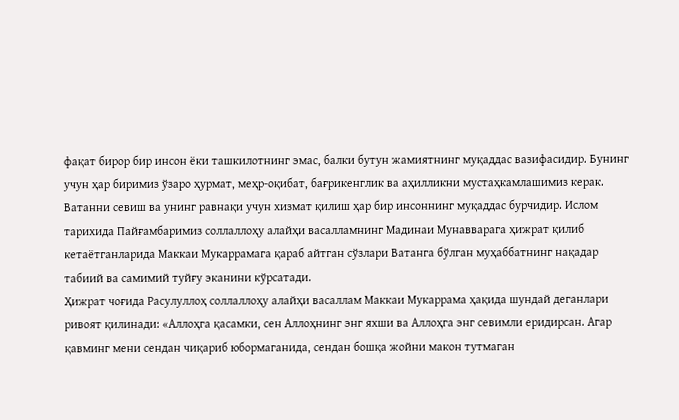фақат бирор бир инсон ёки ташкилотнинг эмас, балки бутун жамиятнинг муқаддас вазифасидир. Бунинг учун ҳар биримиз ўзаро ҳурмат, меҳр-оқибат, бағрикенглик ва аҳилликни мустаҳкамлашимиз керак.
Ватанни севиш ва унинг равнақи учун хизмат қилиш ҳар бир инсоннинг муқаддас бурчидир. Ислом тарихида Пайғамбаримиз соллаллоҳу алайҳи васалламнинг Мадинаи Мунавварага ҳижрат қилиб кетаётганларида Маккаи Мукаррамага қараб айтган сўзлари Ватанга бўлган муҳаббатнинг нақадар табиий ва самимий туйғу эканини кўрсатади.
Ҳижрат чоғида Расулуллоҳ соллаллоҳу алайҳи васаллам Маккаи Мукаррама ҳақида шундай деганлари ривоят қилинади: «Аллоҳга қасамки, сен Аллоҳнинг энг яхши ва Аллоҳга энг севимли еридирсан. Агар қавминг мени сендан чиқариб юбормаганида, сендан бошқа жойни макон тутмаган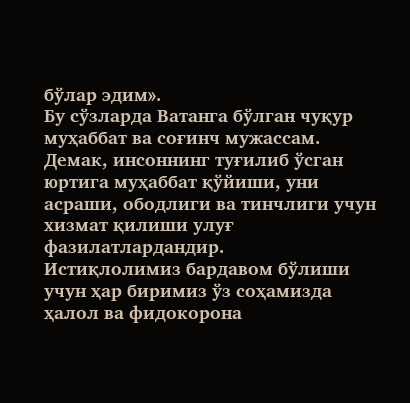бўлар эдим».
Бу сўзларда Ватанга бўлган чуқур муҳаббат ва соғинч мужассам. Демак, инсоннинг туғилиб ўсган юртига муҳаббат қўйиши, уни асраши, ободлиги ва тинчлиги учун хизмат қилиши улуғ фазилатлардандир.
Истиқлолимиз бардавом бўлиши учун ҳар биримиз ўз соҳамизда ҳалол ва фидокорона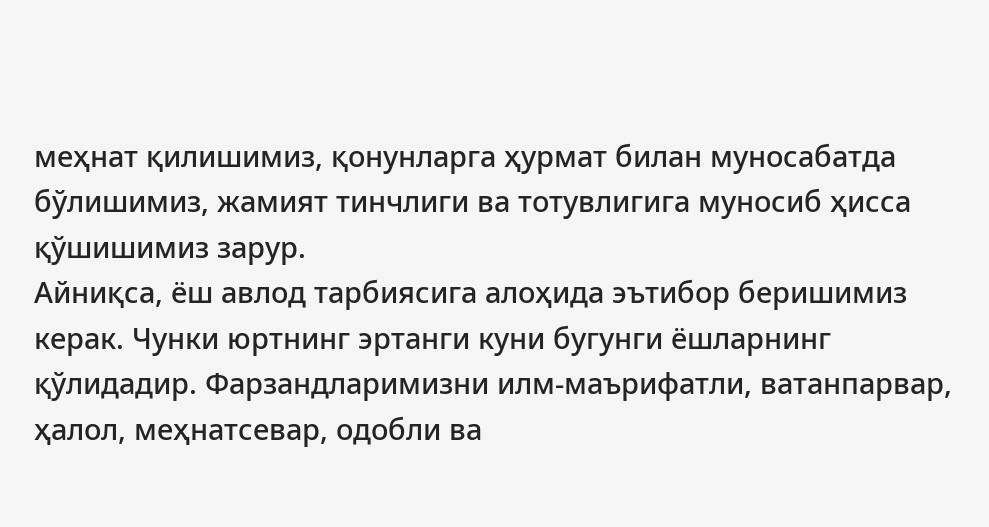меҳнат қилишимиз, қонунларга ҳурмат билан муносабатда бўлишимиз, жамият тинчлиги ва тотувлигига муносиб ҳисса қўшишимиз зарур.
Айниқса, ёш авлод тарбиясига алоҳида эътибор беришимиз керак. Чунки юртнинг эртанги куни бугунги ёшларнинг қўлидадир. Фарзандларимизни илм-маърифатли, ватанпарвар, ҳалол, меҳнатсевар, одобли ва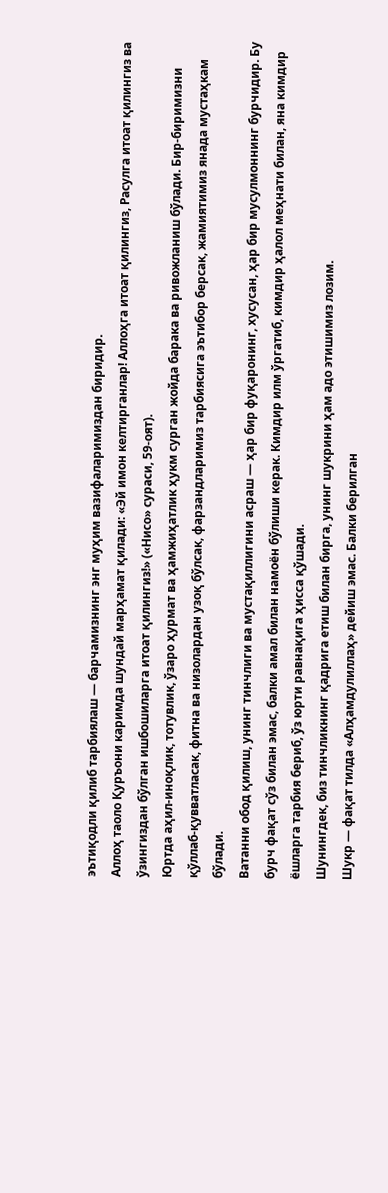эътиқодли қилиб тарбиялаш — барчамизнинг энг муҳим вазифаларимиздан биридир.
Аллоҳ таоло Қуръони каримда шундай марҳамат қилади: «Эй имон келтирганлар! Аллоҳга итоат қилингиз, Расулга итоат қилингиз ва ўзингиздан бўлган ишбошиларга итоат қилингиз!» («Нисо» сураси, 59-оят).
Юртда аҳил-иноқлик, тотувлик, ўзаро ҳурмат ва ҳамжиҳатлик ҳукм сурган жойда барака ва ривожланиш бўлади. Бир-биримизни қўллаб-қувватласак, фитна ва низолардан узоқ бўлсак, фарзандларимиз тарбиясига эътибор берсак, жамиятимиз янада мустаҳкам бўлади.
Ватанни обод қилиш, унинг тинчлиги ва мустақиллигини асраш — ҳар бир фуқаронинг, хусусан, ҳар бир мусулмоннинг бурчидир. Бу бурч фақат сўз билан эмас, балки амал билан намоён бўлиши керак. Кимдир илм ўргатиб, кимдир ҳалол меҳнати билан, яна кимдир ёшларга тарбия бериб, ўз юрти равнақига ҳисса қўшади.
Шунингдек, биз тинчликнинг қадрига етиш билан бирга, унинг шукрини ҳам адо этишимиз лозим.
Шукр — фақат тилда «Алҳамдулиллаҳ» дейиш эмас. Балки берилган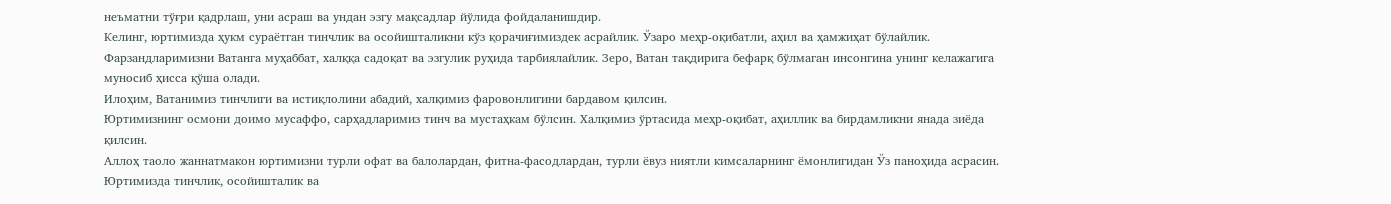неъматни тўғри қадрлаш, уни асраш ва ундан эзгу мақсадлар йўлида фойдаланишдир.
Келинг, юртимизда ҳукм сураётган тинчлик ва осойишталикни кўз қорачиғимиздек асрайлик. Ўзаро меҳр-оқибатли, аҳил ва ҳамжиҳат бўлайлик. Фарзандларимизни Ватанга муҳаббат, халққа садоқат ва эзгулик руҳида тарбиялайлик. Зеро, Ватан тақдирига бефарқ бўлмаган инсонгина унинг келажагига муносиб ҳисса қўша олади.
Илоҳим, Ватанимиз тинчлиги ва истиқлолини абадий, халқимиз фаровонлигини бардавом қилсин.
Юртимизнинг осмони доимо мусаффо, сарҳадларимиз тинч ва мустаҳкам бўлсин. Халқимиз ўртасида меҳр-оқибат, аҳиллик ва бирдамликни янада зиёда қилсин.
Аллоҳ таоло жаннатмакон юртимизни турли офат ва балолардан, фитна-фасодлардан, турли ёвуз ниятли кимсаларнинг ёмонлигидан Ўз паноҳида асрасин. Юртимизда тинчлик, осойишталик ва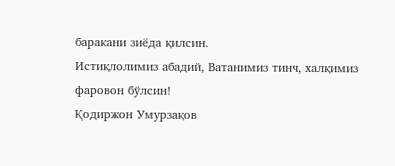баракани зиёда қилсин.
Истиқлолимиз абадий, Ватанимиз тинч, халқимиз фаровон бўлсин!
Қодиржон Умурзақов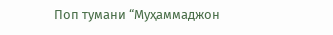Поп тумани “Муҳаммаджон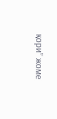қори” жоме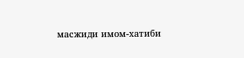масжиди имом-хатиби